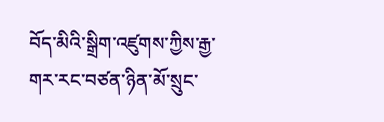བོད་མིའི་སྒྲིག་འཛུགས་ཀྱིས་རྒྱ་གར་རང་བཙན་ཉིན་མོ་སྲུང་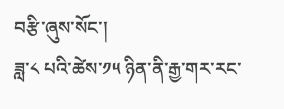བརྩི་ཞུས་སོང་།
ཟླ་༨ པའི་ཚེས་༡༥ ཉིན་ནི་རྒྱ་གར་རང་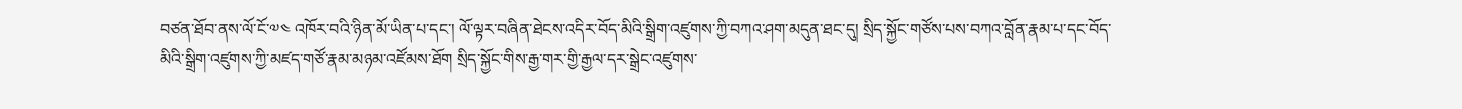བཙན་ཐོབ་ནས་ལོ་ངོ་༧༤ འཁོར་བའི་ཉིན་མོ་ཡིན་པ་དང་། ལོ་ལྟར་བཞིན་ཐེངས་འདིར་བོད་མིའི་སྒྲིག་འཛུགས་ཀྱི་བཀའ་ཤག་མདུན་ཐང་དུ། སྲིད་སྐྱོང་གཙོས་པས་བཀའ་བློན་རྣམ་པ་དང་བོད་མིའི་སྒྲིག་འཛུགས་ཀྱི་མཛད་གཙོ་རྣམ་མཉམ་འཛོམས་ཐོག སྲིད་སྐྱོང་གིས་རྒྱ་གར་གྱི་རྒྱལ་དར་སྒྲེང་འཛུགས་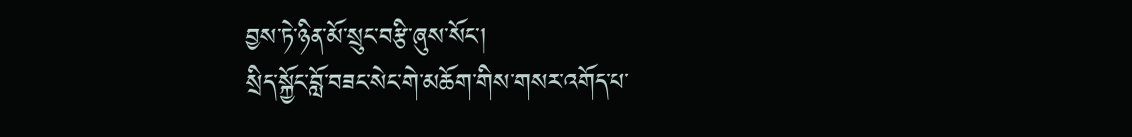བྱས་ཏེ་ཉིན་མོ་སྲུང་བརྩི་ཞུས་སོང་།
སྲིད་སྐྱོང་བློ་བཟང་སེང་གེ་མཆོག་གིས་གསར་འགོད་པ་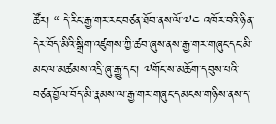ཚོར། “ དེ་རིང་རྒྱ་གར་རང་བཙན་ཐོབ་ནས་ལོ་༧༤ འཁོར་བའི་ཉིན་དེར་བོད་མིའི་སྒྲིག་འཛུགས་ཀྱི་ཚབ་ཞུས་ནས་རྒྱ་གར་གཞུང་དང་མི་མང་ལ་མཚམས་འདྲི་ཞུ་རྒྱུ་དང་། ༧གོང་ས་མཆོག་དབུས་པའི་བཙན་བྱོལ་བོད་མི་རྣམས་ལ་རྒྱ་གར་གཞུང་དམངས་གཉིས་ནས་ད་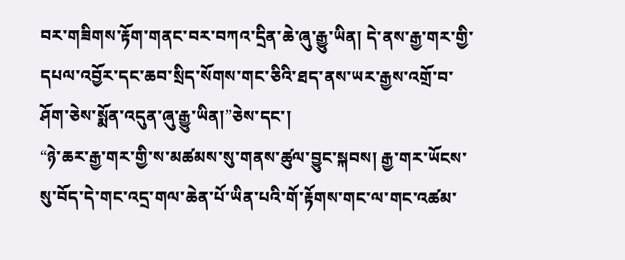བར་གཟིགས་རྟོག་གནང་བར་བཀའ་དྲིན་ཆེ་ཞུ་རྒྱུ་ཡིན། དེ་ནས་རྒྱ་གར་གྱི་དཔལ་འབྱོར་དང་ཆབ་སྲིད་སོགས་གང་ཅིའི་ཐད་ནས་ཡར་རྒྱས་འགྲོ་བ་ཤོག་ཅེས་སྨོན་འདུན་ཞུ་རྒྱུ་ཡིན།”ཅེས་དང་།
“ཉེ་ཆར་རྒྱ་གར་གྱི་ས་མཚམས་སུ་གནས་ཚུལ་བྱུང་སྐབས། རྒྱ་གར་ཡོངས་སུ་བོད་དེ་གང་འདྲ་གལ་ཆེན་པོ་ཡིན་པའི་གོ་རྟོགས་གང་ལ་གང་འཚམ་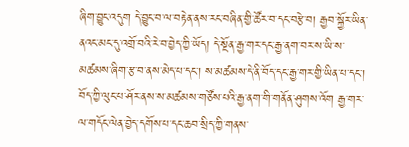ཞིག་བྱུང་འདུག དེ་བྱུང་བ་ལ་བརྟེན་ནས་རང་བཞིན་གྱི་ཚོར་བ་དང་བརྩེ་བ། རྒྱབ་སྐྱོར་ཡིན་ནའང་མང་དུ་འགྲོ་བའི་རེ་བ་བྱེད་ཀྱི་ཡོད། དེ་སྔོན་རྒྱ་གར་དང་རྒྱ་ནག་བར་ས་ཡི་ས་མཚམས་ཞིག་རྩ་བ་ནས་མེད་པ་དང་། ས་མཚམས་དེ་ནི་བོད་དང་རྒྱ་གར་གྱི་ཡིན་པ་དང་། བོད་ཀྱི་ལུང་པ་ཤོར་ནས་ས་མཚམས་གཙོས་པའི་རྒྱ་ནག་གི་གནོན་ཤུགས་འོག རྒྱ་གར་ལ་གདོང་ལེན་བྱེད་དགོས་པ་དང་ཆབ་སྲིད་ཀྱི་གནས་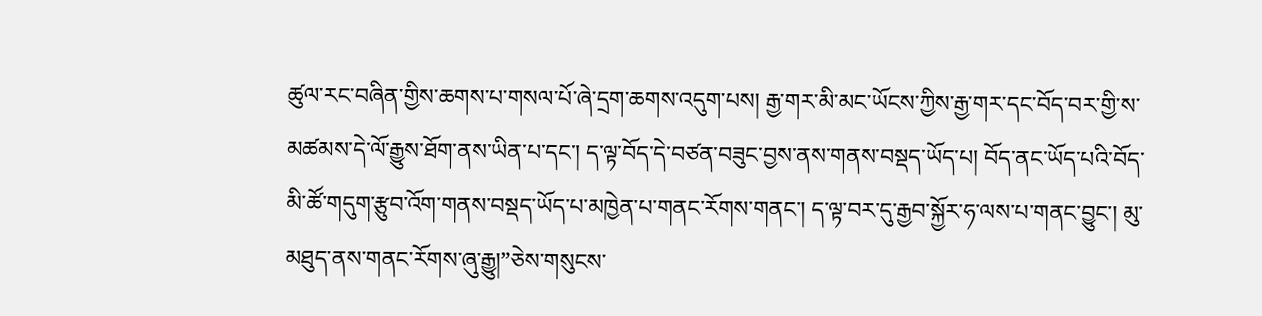ཚུལ་རང་བཞིན་གྱིས་ཆགས་པ་གསལ་པོ་ཞེ་དྲག་ཆགས་འདུག་པས། རྒྱ་གར་མི་མང་ཡོངས་ཀྱིས་རྒྱ་གར་དང་བོད་བར་གྱི་ས་མཚམས་དེ་ལོ་རྒྱུས་ཐོག་ནས་ཡིན་པ་དང་། ད་ལྟ་བོད་དེ་བཙན་བཟུང་བྱས་ནས་གནས་བསྡད་ཡོད་པ། བོད་ནང་ཡོད་པའི་བོད་མི་ཚོ་གདུག་རྩུབ་འོག་གནས་བསྡད་ཡོད་པ་མཁྱེན་པ་གནང་རོགས་གནང་། ད་ལྟ་བར་དུ་རྒྱབ་སྐྱོར་ཧ་ལས་པ་གནང་བྱུང་། མུ་མཐུད་ནས་གནང་རོགས་ཞུ་རྒྱུ།”ཅེས་གསུངས་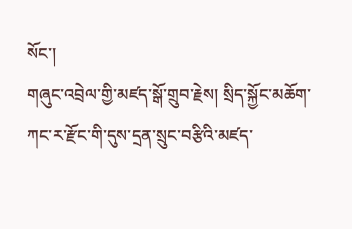སོང་།
གཞུང་འབྲེལ་གྱི་མཛད་སྒོ་གྲུབ་རྗེས། སྲིད་སྐྱོང་མཆོག་ཀང་ར་རྫོང་གི་དུས་དྲན་སྲུང་བརྩིའི་མཛད་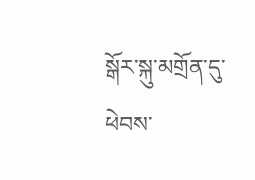སྒོར་སྐུ་མགྲོན་དུ་ཕེབས་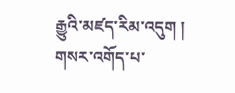རྒྱུའི་མཛད་རིམ་འདུག །
གསར་འགོད་པ་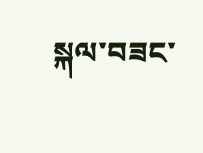སྐལ་བཟང་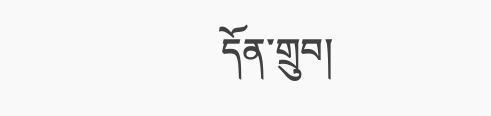དོན་གྲུབ།